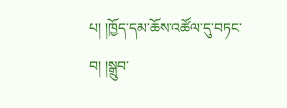པ། །ཁྱོད་དམ་ཆོས་འཚོལ་དུ་བཏང་བ། །སྒྲུབ་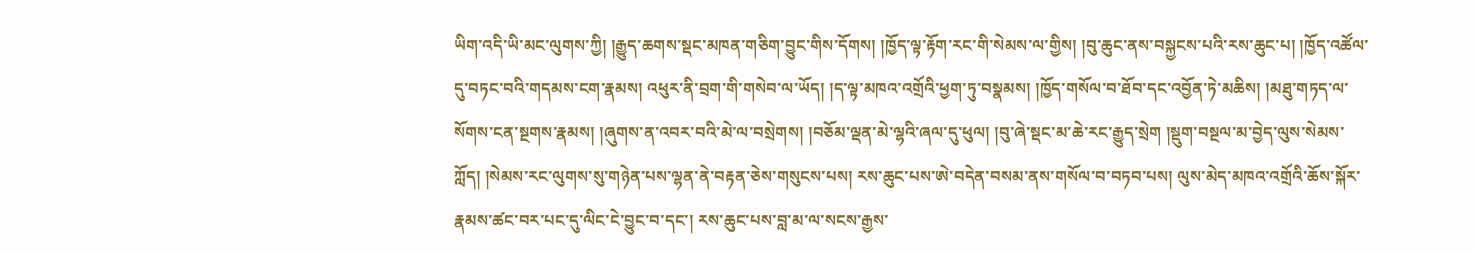ཡིག་འདི་ཡི་མང་ལུགས་ཀྱི། །རྒྱུད་ཆགས་སྡང་མཁན་གཅིག་བྱུང་གིས་དོགས། །ཁྱོད་ལྟ་རྟོག་རང་གི་སེམས་ལ་གྱིས། །བུ་ཆུང་ནས་བསྐྱངས་པའི་རས་ཆུང་པ། །ཁྱོད་འཚོལ་དུ་བཏང་བའི་གདམས་ངག་རྣམས། འཕུར་ནི་བྲག་གི་གསེབ་ལ་ཡོད། །ད་ལྟ་མཁའ་འགྲོའི་ཕྱག་ཏུ་བསྣམས། །ཁྱོད་གསོལ་བ་ཐོབ་དང་འབྱོན་ཏེ་མཆིས། །མཐུ་གཏད་ལ་སོགས་ངན་སྔགས་རྣམས། །ཞུགས་ན་འབར་བའི་མེ་ལ་བསྲེགས། །བཅོམ་ལྡན་མེ་ལྷའི་ཞལ་དུ་ཕུལ། །བུ་ཞེ་སྡང་མ་ཆེ་རང་རྒྱུད་སྲེག །སྡུག་བསྔལ་མ་བྱེད་ལུས་སེམས་ཀློད། །སེམས་རང་ལུགས་སུ་གཉེན་པས་ལྷན་ནེ་བརྟན་ཅེས་གསུངས་པས། རས་ཆུང་པས་ཨེ་བདེན་བསམ་ནས་གསོལ་བ་བཏབ་པས། ལུས་མེད་མཁའ་འགྲོའི་ཆོས་སྐོར་རྣམས་ཚང་བར་པང་དུ་ལིང་ངེ་བྱུང་བ་དང་། རས་ཆུང་པས་བླ་མ་ལ་སངས་རྒྱས་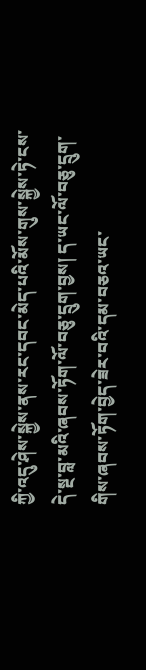ཀྱི་འདུ་ཤེས་སྐྱེས་ནས་རང་དབང་མེད་པའི་མོས་གུས་སྐྱེས་ཏེ་ངས་དེ་སྔ་བླ་མའི་ཞབས་ཏོག་ལོ་བཅུ་དྲུག་བྱས། ད་ཡང་ལོ་བཅུ་དྲུག་གིས་ཞབས་ཏོག་བྱེད་ཟེར་བའི་དམ་བཅའ་ཡང་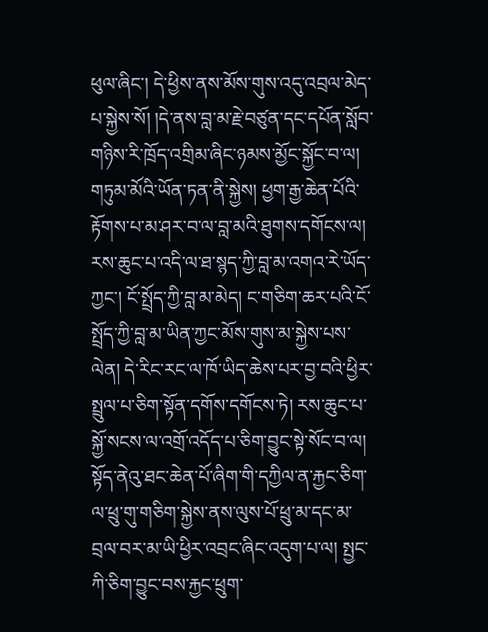ཕུལ་ཞིང་། དེ་ཕྱིས་ནས་མོས་གུས་འདུ་འབྲལ་མེད་པ་སྐྱེས་སོ། །དེ་ནས་བླ་མ་རྗེ་བཙུན་དང་དཔོན་སློབ་གཉིས་རི་ཁྲོད་འགྲིམ་ཞིང་ཉམས་མྱོང་སྐྱོང་བ་ལ། གཏུམ་མོའི་ཡོན་ཏན་ནི་སྐྱེས། ཕྱག་རྒྱ་ཆེན་པོའི་རྟོགས་པ་མ་ཤར་བ་ལ་བླ་མའི་ཐུགས་དགོངས་ལ། རས་ཆུང་པ་འདི་ལ་ཐ་སྙད་ཀྱི་བླ་མ་འགའ་རེ་ཡོད་ཀྱང་། ངོ་སྤྲོད་ཀྱི་བླ་མ་མེད། ང་གཅིག་ཆར་པའི་ངོ་སྤྲོད་ཀྱི་བླ་མ་ཡིན་ཀྱང་མོས་གུས་མ་སྐྱེས་པས་ལེན། དེ་རིང་རང་ལ་ཁོ་ཡིད་ཆེས་པར་བྱ་བའི་ཕྱིར་སྤྲུལ་པ་ཅིག་སྟོན་དགོས་དགོངས་ཏེ། རས་ཆུང་པ་སྐྱོ་སངས་ལ་འགྲོ་འདོད་པ་ཅིག་བྱུང་སྟེ་སོང་བ་ལ། སྟོད་ནེའུ་ཐང་ཆེན་པོ་ཞིག་གི་དཀྱིལ་ན་རྐྱང་ཅིག་ལ་ཕྲུ་གུ་གཅིག་སྐྱེས་ནས་ལུས་པོ་ཕྲུ་མ་དང་མ་བྲལ་བར་མ་ཡི་ཕྱིར་འབྲང་ཞིང་འདུག་པ་ལ། སྤྱང་ཀི་ཅིག་བྱུང་བས་རྐྱང་ཕྲུག་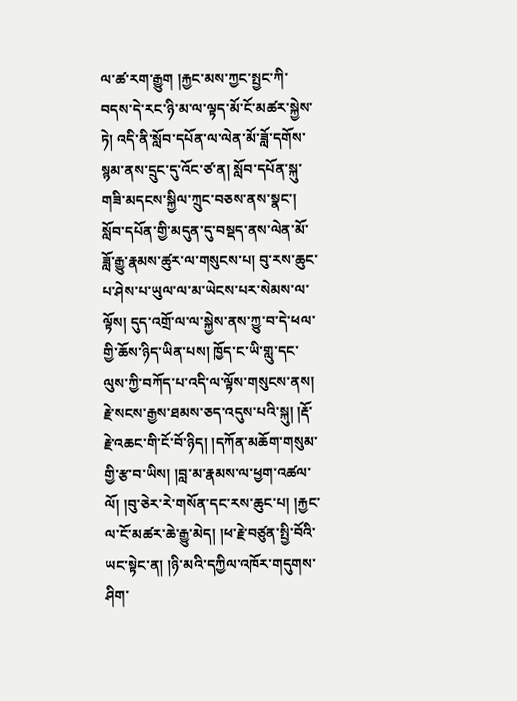ལ་ཚ་རག་རྒྱུག །རྐྱང་མས་ཀྱང་སྤྱང་ཀི་བདས་དེ་རང་ཉི་མ་ལ་ལྟད་མོ་ངོ་མཚར་སྐྱེས་ཏེ། འདི་ནི་སློབ་དཔོན་ལ་ལེན་མོ་ཟློ་དགོས་སྙམ་ནས་དྲུང་དུ་འོང་ཙ་ན། སློབ་དཔོན་སྐུ་གཟི་མདངས་སྐྱིལ་ཀྲུང་བཅས་ནས་སྣང་། སློབ་དཔོན་གྱི་མདུན་དུ་བསྡད་ནས་ལེན་མོ་ཟློ་རྒྱུ་རྣམས་ཚུར་ལ་གསུངས་པ། བུ་རས་ཆུང་པ་ཤེས་པ་ཡུལ་ལ་མ་ཡེངས་པར་སེམས་ལ་ལྟོས། དུད་འགྲོ་ལ་ལ་སྐྱེས་ནས་ཀྱུ་བ་དེ་ཕལ་གྱི་ཆོས་ཉིད་ཡིན་པས། ཁྱོད་ང་ཡི་གླུ་དང་ལུས་ཀྱི་བཀོད་པ་འདི་ལ་ལྟོས་གསུངས་ནས། རྗེ་སངས་རྒྱས་ཐམས་ཅད་འདུས་པའི་སྐུ། །རྡོ་རྗེ་འཆང་གི་ངོ་བོ་ཉིད། །དཀོན་མཆོག་གསུམ་གྱི་རྩ་བ་ཡིས། །བླ་མ་རྣམས་ལ་ཕྱག་འཚལ་ལོ། །བུ་ཅེར་རེ་གསོན་དང་རས་ཆུང་པ། །རྐྱང་ལ་ངོ་མཚར་ཆེ་རྒྱུ་མེད། །ཕ་རྗེ་བཙུན་སྤྱི་བོའི་ཡང་སྟེང་ན། །ཉི་མའི་དཀྱིལ་འཁོར་གདུགས་ཤིག་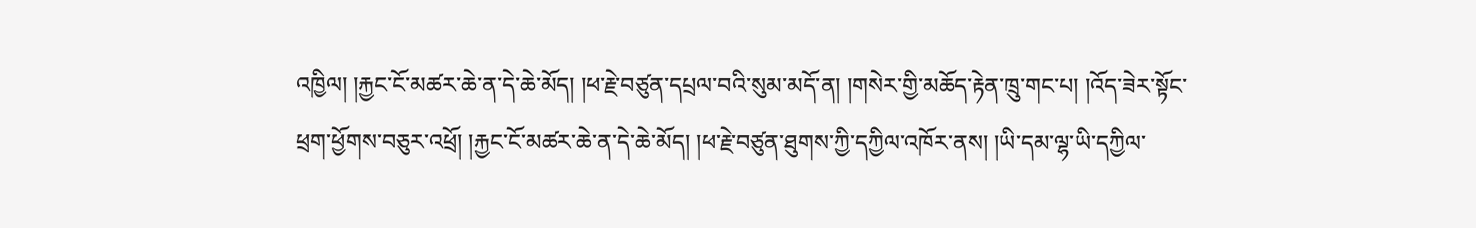འཁྱིལ། །རྐྱང་ངོ་མཚར་ཆེ་ན་དེ་ཆེ་མོད། །ཕ་རྗེ་བཙུན་དཔྲལ་བའི་སུམ་མདོ་ན། །གསེར་གྱི་མཆོད་རྟེན་ཁྲུ་གང་པ། །འོད་ཟེར་སྟོང་ཕྲག་ཕྱོགས་བཅུར་འཕྲོ། །རྐྱང་ངོ་མཚར་ཆེ་ན་དེ་ཆེ་མོད། །ཕ་རྗེ་བཙུན་ཐུགས་ཀྱི་དཀྱིལ་འཁོར་ནས། །ཡི་དམ་ལྷ་ཡི་དཀྱིལ་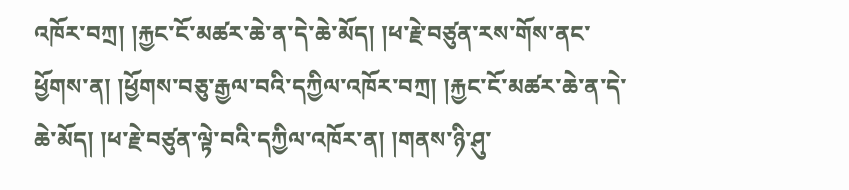འཁོར་བཀྲ། །རྐྱང་ངོ་མཚར་ཆེ་ན་དེ་ཆེ་མོད། །ཕ་རྗེ་བཙུན་རས་གོས་ནང་ཕྱོགས་ན། །ཕྱོགས་བཅུ་རྒྱལ་བའི་དཀྱིལ་འཁོར་བཀྲ། །རྐྱང་ངོ་མཚར་ཆེ་ན་དེ་ཆེ་མོད། །ཕ་རྗེ་བཙུན་ལྟེ་བའི་དཀྱིལ་འཁོར་ན། །གནས་ཉི་ཤུ་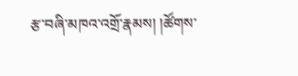རྩ་བཞི་མཁའ་འགྲོ་རྣམས། །ཚོགས་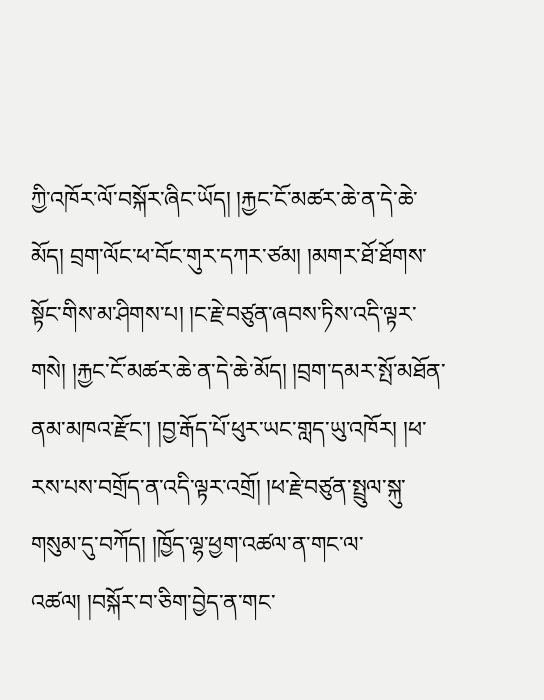ཀྱི་འཁོར་ལོ་བསྐོར་ཞིང་ཡོད། །རྐྱང་ངོ་མཚར་ཆེ་ན་དེ་ཆེ་མོད། བྲག་ལོང་ཕ་བོང་གུར་དཀར་ཙམ། །མགར་ཐོ་ཐོགས་སྟོང་གིས་མ་ཤིགས་པ། །ང་རྗེ་བཙུན་ཞབས་ཏིས་འདི་ལྟར་གསེ། །རྐྱང་ངོ་མཚར་ཆེ་ན་དེ་ཆེ་མོད། །བྲག་དམར་སྤོ་མཐོན་ནམ་མཁའ་རྫོང་། །བྱ་རྒོད་པོ་ཕུར་ཡང་གླད་ཡུ་འཁོར། །ཕ་རས་པས་བགྲོད་ན་འདི་ལྟར་འགྲོ། །ཕ་རྗེ་བཙུན་སྤྲུལ་སྐུ་གསུམ་དུ་བཀོད། །ཁྱོད་ལྷ་ཕྱག་འཚལ་ན་གང་ལ་འཚལ། །བསྐོར་བ་ཅིག་བྱེད་ན་གང་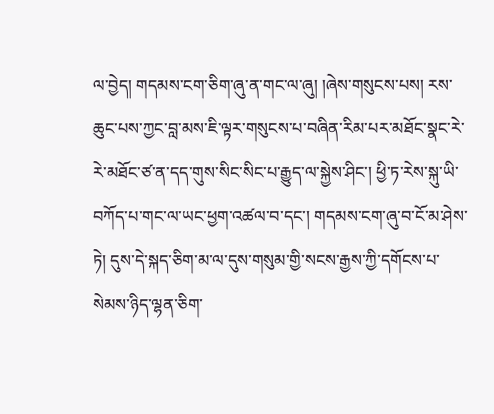ལ་བྱེད། གདམས་ངག་ཅིག་ཞུ་ན་གང་ལ་ཞུ། །ཞེས་གསུངས་པས། རས་ཆུང་པས་ཀྱང་བླ་མས་ཇི་ལྟར་གསུངས་པ་བཞིན་རིམ་པར་མཐོང་སྣང་རེ་རེ་མཐོང་ཙ་ན་དད་གུས་སིང་སིང་པ་རྒྱུད་ལ་སྐྱེས་ཤིང་། ཕྱི་ཏ་རེས་སྐུ་ཡི་བཀོད་པ་གང་ལ་ཡང་ཕྱག་འཚལ་བ་དང་། གདམས་ངག་ཞུ་བ་ངོ་མ་ཤེས་ཏེ། དུས་དེ་སྐད་ཅིག་མ་ལ་དུས་གསུམ་གྱི་སངས་རྒྱས་ཀྱི་དགོངས་པ་སེམས་ཉིད་ལྷན་ཅིག་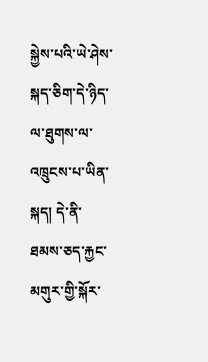སྐྱེས་པའི་ཡེ་ཤེས་སྐད་ཅིག་དེ་ཉིད་ལ་ཐུགས་ལ་འཁྲུངས་པ་ཡིན་སྐད། དེ་ནི་ཐམས་ཅད་རྐྱང་མགུར་གྱི་སྐོར་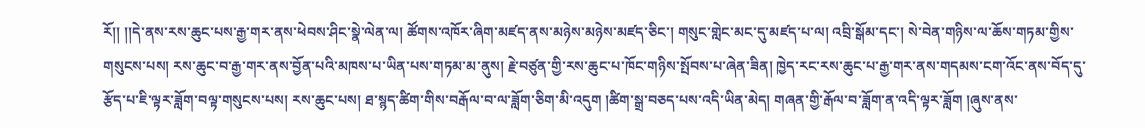རོ།། །།དེ་ནས་རས་ཆུང་པས་རྒྱ་གར་ནས་ཕེབས་ཤིང་སྣེ་ལེན་ལ། ཚོགས་འཁོར་ཞིག་མཛད་ནས་མཉེས་མཉེས་མཛད་ཅིང་། གསུང་གླེང་མང་དུ་མཛད་པ་ལ། འབྲི་སྒོམ་དང་། སེ་བེན་གཉིས་ལ་ཆོས་གཏམ་གྱིས་གསུངས་པས། རས་ཆུང་བ་རྒྱ་གར་ནས་བྱོན་པའི་མཁས་པ་ཡིན་པས་གཏམ་མ་ནུས། རྗེ་བཙུན་གྱི་རས་ཆུང་པ་ཁོང་གཉིས་སྤོབས་པ་ཞེན་ཟིན། ཁྱེད་རང་རས་ཆུང་པ་རྒྱ་གར་ནས་གདམས་ངག་འོང་ནས་བོད་དུ་རྩོད་པ་ཇི་ལྟར་ཟློག་བལྟ་གསུངས་པས། རས་ཆུང་པས། ཐ་སྙད་ཚིག་གིས་བརྒོལ་བ་ལ་ཟློག་ཅིག་མི་འདུག །ཚིག་སྒྲ་བཅད་པས་འདི་ཡིན་མེད། གཞན་གྱི་རྒོལ་བ་ཟློག་ན་འདི་ལྟར་ཟློག །ཞུས་ནས་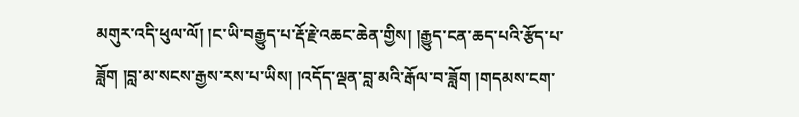མགུར་འདི་ཕུལ་ལོ། །ང་ཡི་བརྒྱུད་པ་རྡོ་རྗེ་འཆང་ཆེན་གྱིས། །རྒྱུད་ངན་ཆད་པའི་རྩོད་པ་ཟློག །བླ་མ་སངས་རྒྱས་རས་པ་ཡིས། །འདོད་ལྡན་བླ་མའི་རྒོལ་བ་ཟློག །གདམས་ངག་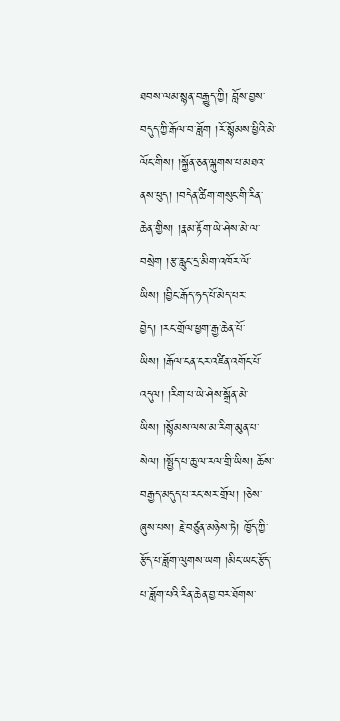ཐབས་ལམ་སྙན་བརྒྱུད་ཀྱི། བློས་བྱས་བདུད་ཀྱི་རྒོལ་བ་ཟློག །རོ་སྙོམས་ཕྱིའི་མེ་ལོང་གིས། །སྐྱོན་ཅན་ལྐུགས་པ་མཐའ་ནས་ཕུད། །བདེན་ཚིག་གསུང་གི་རིན་ཆེན་གྱིས། །རྣམ་རྟོག་ཡེ་ཤེས་མེ་ལ་བསྲེག །རྩ་རླུང་དྲ་མིག་འཁོར་ལོ་ཡིས། །བྱིང་རྒོད་ཧད་པོ་མེད་པར་བྱེད། །རང་གྲོལ་ཕྱག་རྒྱ་ཆེན་པོ་ཡིས། །རྒོལ་ངན་ངར་འཛིན་འགོང་པོ་འདུལ། །རིག་པ་ཡེ་ཤེས་སྒྲོན་མེ་ཡིས། །སྙོམས་ལས་མ་རིག་མུན་པ་སེལ། །སྤྱོད་པ་ཆུ་ལ་རལ་གྲི་ཡིས། ཆོས་བརྒྱད་མདུད་པ་རང་སར་གྲོལ། །ཅེས་ཞུས་པས། རྗེ་བཙུན་མཉེས་ཏེ། ཁྱོད་ཀྱི་རྩོད་པ་ཟློག་ལུགས་ཡག །མིང་ཡང་རྩོད་པ་ཟློག་པའི་རིན་ཆེན་བྱ་བར་ཐོགས་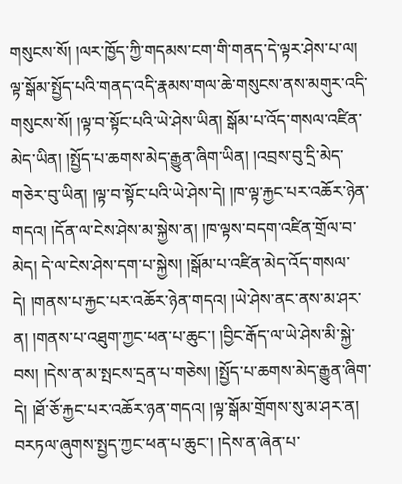གསུངས་སོ། །ལར་ཁྱོད་ཀྱི་གདམས་ངག་གི་གནད་དེ་ལྟར་ཤེས་པ་ལ། ལྟ་སྒོམ་སྤྱོད་པའི་གནད་འདི་རྣམས་གལ་ཆེ་གསུངས་ནས་མགུར་འདི་གསུངས་སོ། །ལྟ་བ་སྟོང་པའི་ཡེ་ཤེས་ཡིན། སྒོམ་པ་འོད་གསལ་འཛིན་མེད་ཡིན། །སྤྱོད་པ་ཆགས་མེད་རྒྱུན་ཞིག་ཡིན། །འབྲས་བུ་དྲི་མེད་གཅེར་བུ་ཡིན། །ལྟ་བ་སྟོང་པའི་ཡེ་ཤེས་དེ། །ཁ་ལྟ་རྐྱང་པར་འཆོར་ཉེན་གདའ། །དོན་ལ་ངེས་ཤེས་མ་སྐྱེས་ན། །ཁ་ལྟས་བདག་འཛིན་གྲོལ་བ་མེད། དེ་ལ་ངེས་ཤེས་དག་པ་སྐྱེས། །སྒོམ་པ་འཛིན་མེད་འོད་གསལ་དེ། །གནས་པ་རྐྱང་པར་འཆོར་ཉེན་གདའ། །ཡེ་ཤེས་ནང་ནས་མ་ཤར་ན། །གནས་པ་འཐུག་ཀྱང་ཕན་པ་ཆུང་། །བྱིང་རྒོད་ལ་ཡེ་ཤེས་མི་སྐྱེ་བས། །དེས་ན་མ་སྤངས་དྲན་པ་གཅེས། །སྤྱོད་པ་ཆགས་མེད་རྒྱུན་ཞིག་དེ། །ཐོ་ཅོ་རྐྱང་པར་འཆོར་ཉན་གདའ། །ལྟ་སྒོམ་གྲོགས་སུ་མ་ཤར་ན། བརཏལ་ཞུགས་སྤྱད་ཀྱང་ཕན་པ་ཆུང་། །དེས་ན་ཞེན་པ་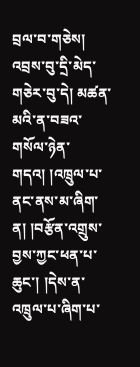བྲལ་བ་གཅེས། འབྲས་བུ་དྲི་མེད་གཅེར་བུ་དེ། མཚན་མའི་ན་བཟའ་གསོལ་ཉེན་གདའ། །འཁྲུལ་པ་ནང་ནས་མ་ཞིག་ན། །བརྩོན་འགྲུས་བྱས་ཀྱང་ཕན་པ་ཆུང་། །དེས་ན་འཁྲུལ་པ་ཞིག་པ་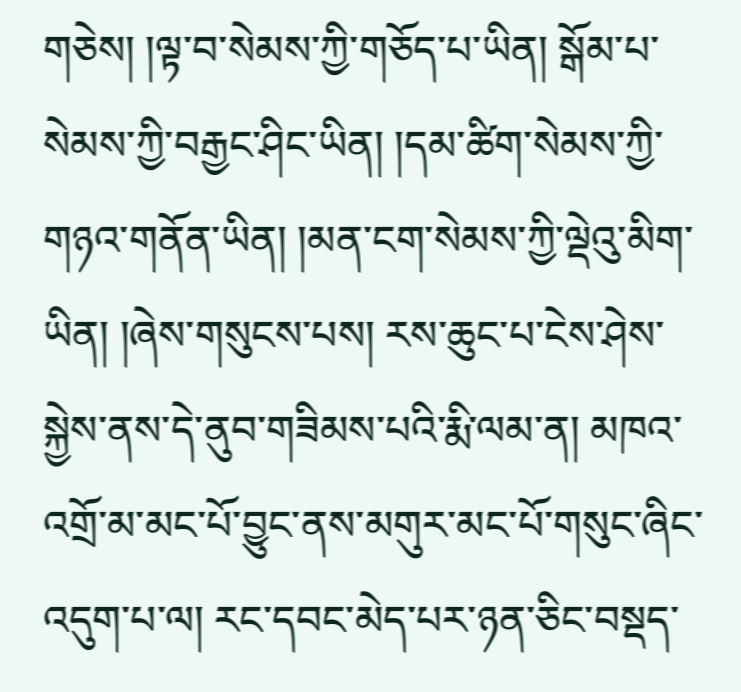གཅེས། །ལྟ་བ་སེམས་ཀྱི་གཅོད་པ་ཡིན། སྒོམ་པ་སེམས་ཀྱི་བརྒྱང་ཤིང་ཡིན། །དམ་ཚིག་སེམས་ཀྱི་གཉའ་གནོན་ཡིན། །མན་ངག་སེམས་ཀྱི་ལྡེའུ་མིག་ཡིན། །ཞེས་གསུངས་པས། རས་ཆུང་པ་ངེས་ཤེས་སྐྱེས་ནས་དེ་ནུབ་གཟིམས་པའི་རྨི་ལམ་ན། མཁའ་འགྲོ་མ་མང་པོ་བྱུང་ནས་མགུར་མང་པོ་གསུང་ཞིང་འདུག་པ་ལ། རང་དབང་མེད་པར་ཉན་ཅིང་བསྡད་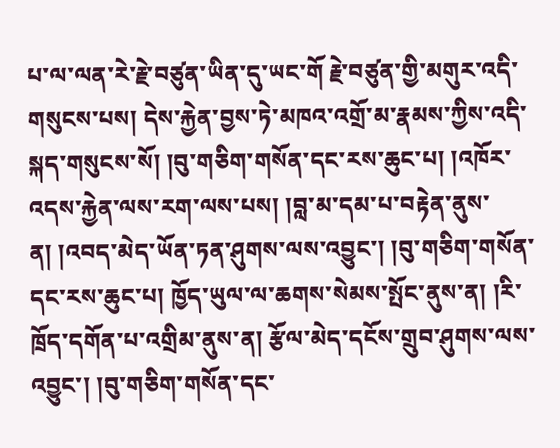པ་ལ་ལན་རེ་རྗེ་བཙུན་ཡིན་དུ་ཡང་གོ རྗེ་བཙུན་གྱི་མགུར་འདི་གསུངས་པས། དེས་རྐྱེན་བྱས་ཏེ་མཁའ་འགྲོ་མ་རྣམས་ཀྱིས་འདི་སྐད་གསུངས་སོ། །བུ་གཅིག་གསོན་དང་རས་ཆུང་པ། །འཁོར་འདས་རྐྱེན་ལས་རག་ལས་པས། །བླ་མ་དམ་པ་བརྟེན་ནུས་ན། །འབད་མེད་ཡོན་ཏན་ཤུགས་ལས་འབྱུང་། །བུ་གཅིག་གསོན་དང་རས་ཆུང་པ། ཁྱོད་ཡུལ་ལ་ཆགས་སེམས་སྤོང་ནུས་ན། །རི་ཁྲོད་དགོན་པ་འགྲིམ་ནུས་ན། རྩོལ་མེད་དངོས་གྲུབ་ཤུགས་ལས་འབྱུང་། །བུ་གཅིག་གསོན་དང་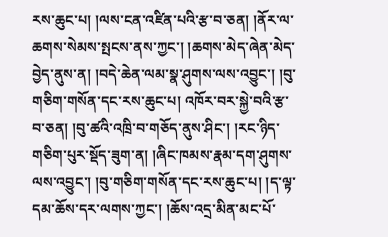རས་ཆུང་པ། །ལས་ངན་འཛིན་པའི་རྩ་བ་ཅན། །ནོར་ལ་ཆགས་སེམས་སྤངས་ནས་ཀྱང་། །ཆགས་མེད་ཞེན་མེད་བྱེད་ནུས་ན། །བདེ་ཆེན་ལམ་སྣ་ཤུགས་ལས་འབྱུང་། །བུ་གཅིག་གསོན་དང་རས་ཆུང་པ། འཁོར་བར་སྐྱེ་བའི་རྩ་བ་ཅན། །བུ་ཚའི་འཁྲི་བ་གཅོད་ནུས་ཤིང་། །རང་ཉིད་གཅིག་པུར་སྡོད་ཟུག་ན། །ཞིང་ཁམས་རྣམ་དག་ཤུགས་ལས་འབྱུང་། །བུ་གཅིག་གསོན་དང་རས་ཆུང་པ། །ད་ལྟ་དམ་ཆོས་དར་ལགས་ཀྱང་། །ཆོས་འདྲ་མིན་མང་པོ་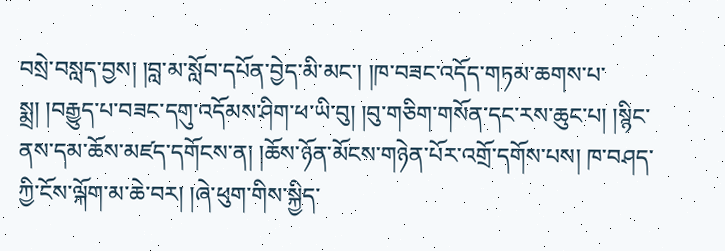བསྲེ་བསླད་བྱས། །བླ་མ་སློབ་དཔོན་བྱེད་མི་མང་། །ཁ་བཟང་འདོད་གཏམ་ཆགས་པ་སྨྲ། །བརྒྱུད་པ་བཟང་དགུ་འདོམས་ཤིག་ཕ་ཡི་བུ། །བུ་གཅིག་གསོན་དང་རས་ཆུང་པ། །སྙིང་ནས་དམ་ཆོས་མཛད་དགོངས་ན། །ཆོས་ཉོན་མོངས་གཉེན་པོར་འགྲོ་དགོས་པས། ཁ་བཤད་ཀྱི་ངོས་ལྐོག་མ་ཆེ་བར། །ཞེ་ཕུག་གིས་སྐྱིད་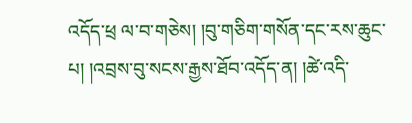འདོད་ཕྲ ལ་བ་གཅེས། །བུ་གཅིག་གསོན་དང་རས་ཆུང་པ། །འབྲས་བུ་སངས་རྒྱས་ཐོབ་འདོད་ན། །ཚེ་འདི་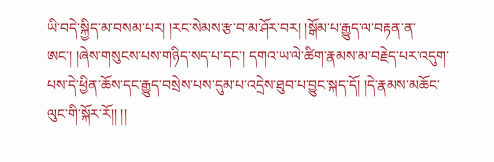ཡི་བདེ་སྐྱིད་མ་བསམ་པར། །རང་སེམས་རྩ་བ་མ་ཤོར་བར། །སྒོམ་པ་རྒྱུད་ལ་བརྟན་ན་ཨང་། །ཞེས་གསུངས་པས་གཉིད་སད་པ་དང་། དགའ་ཡ་ལེ་ཚིག་རྣམས་མ་བརྗེད་པར་འདུག་པས་དེ་ཕྱིན་ཆོས་དང་རྒྱུད་བསྲེས་པས་དུམ་པ་འདྲེས་ཐུབ་པ་བྱུང་སྐད་དོ། །དེ་རྣམས་མཆོང་ལུང་གི་སྐོར་རོ།། །།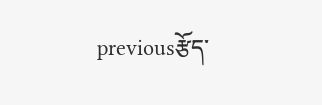previousརྩོད་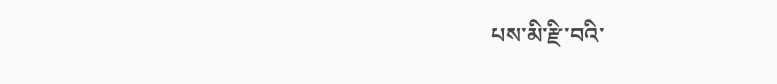པས་མི་རྫི་བའི་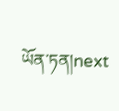ཡོན་ཏན།next